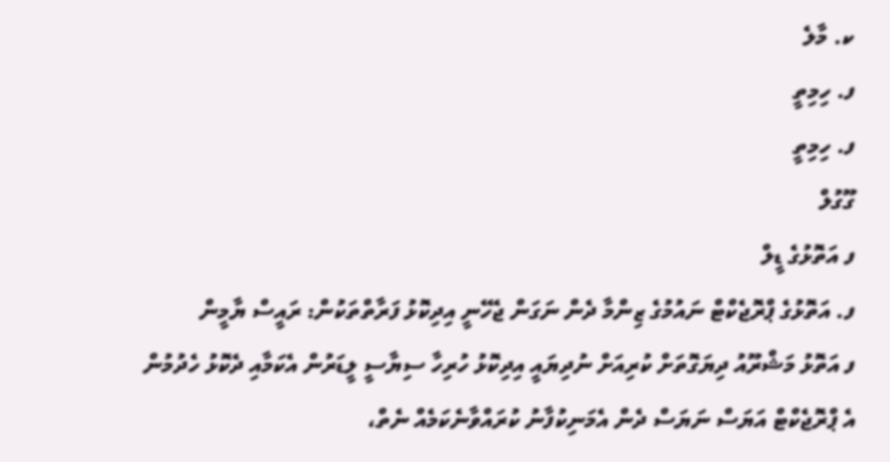ކ. މާލެ
ފ. ހިމިތީ
ފ. ހިމިތީ
ގޫގުލް
ފ އަތޮޅުގެ ޑީލް
ފ. އަތޮޅުގެ ޕްރޮޖެކްޓް ނައުމުގެ ޒިންމާ ދެން ނަގަން ޖެހޭނީ އިދިކޮޅު ފަރާތްތަކުން: ރައީސް ޔާމީން
ފ އަތޮޅު މަޝްރޫއު ދިޔަގޮތަށް ކުރިއަށް ނުދިޔައީ އިދިކޮޅު ހުރިހާ ސިޔާސީ ލީޑަރުން އެކަމާއި ދެކޮޅު ހެދުމުން
އެ ޕްރޮޖެކްޓް އަޔަސް ނަޔަސް ދެން އެމަނިކުފާނު ކުރައްވާނެކަމެއް ނެތް،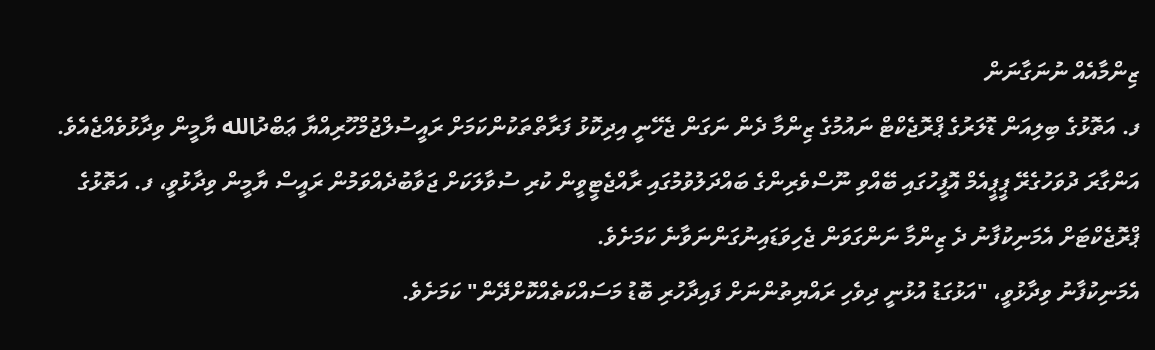ޒިންމާއެއް ނުނަގާނަން
ފ. އަތޮޅުގެ ބިލިއަން ޑޮލަރުގެ ޕްރޮޖެކްޓް ނައުމުގެ ޒިންމާ ދެން ނަގަން ޖެހޭނީ އިދިކޮޅު ފަރާތްތަކުންކަމަށް ރައީސުލްޖުމްހޫރިއްޔާ ޢަބްދުالله ޔާމީން ވިދާޅުވެއްޖެއެވެ.
އަންގާރަ ދުވަހުގެރޭ ޕީޕީއެމް އޮފީހުގައި ބޭއްވި ނޫސްވެރިންގެ ބައްދަލުވުމުގައި ރާއްޖެޓީވީން ކުރި ސުވާލަކަށް ޖަވާބުދެއްވަމުން ރައީސް ޔާމީން ވިދާޅުވީ، ފ. އަތޮޅުގެ ޕްރޮޖެކްޓަށް އެމަނިކުފާނު ދެ ޒިންމާ ނަންގަވަން ޖެހިވަޑައިނުގަންނަވާނެ ކަމަށެވެ.
އެމަނިކުފާނު ވިދާޅުވީ، "އަޅުގަޑު އުޅުނީ ދިވެހި ރައްޔިތުންނަށް ފައިދާހުރި ބޮޑު މަސައްކަތެއްކޮށްދޭން" ކަމަށެވެ.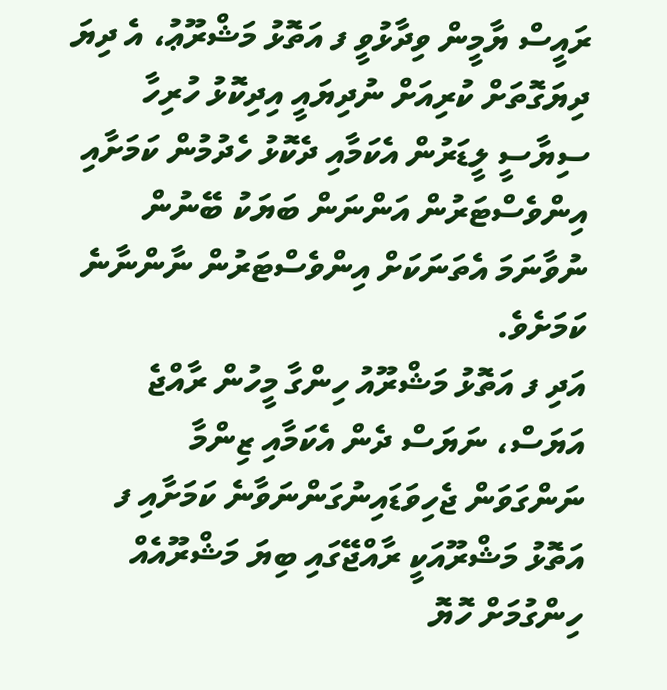ރައީސް ޔާމީން ވިދާޅުވީ ފ އަތޮޅު މަޝްރޫޢު، އެ ދިޔަ ދިޔަގޮތަށް ކުރިއަށް ނުދިޔައީ އިދިކޮޅު ހުރިހާ ސިޔާސީ ލީޑަރުން އެކަމާއި ދެކޮޅު ހެދުމުން ކަމަށާއި އިންވެސްޓަރުން އަންނަން ބަޔަކު ބޭނުން ނުވާނަމަ އެތަނަކަށް އިންވެސްޓަރުން ނާންނާނެ ކަމަށެވެ.
އަދި ފ އަތޮޅު މަޝްރޫއު ހިންގާ މީހުން ރާއްޖެ އަޔަސް، ނަޔަސް ދެން އެކަމާއި ޒިންމާ ނަންގަވަން ޖެހިވަޑައިނުގަންނަވާނެ ކަމަށާއި ފ އަތޮޅު މަޝްރޫއަކީ ރާއްޖޭގައި ބިޔަ މަޝްރޫއެއް ހިންގުމަށް ހޮޔޮ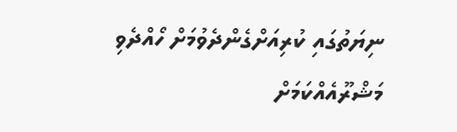ނިޔަތުގައި ކުރިއަށްގެންދެވުމަށް ހޯއްދެވި މަޝްރޫއެއްކަމަށް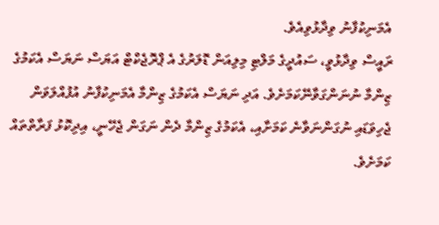އެމަނިކުފާނު ވިދާޅުވިއެވެ.
ރައީސް ވިދާޅުވީ، ސައުދީގެ މަލްޓި މިލިއަން ޑޮލަރުގެ އެ ޕްރޮޖެކްޓް އަޔަސް ނަޔަސް އެކަމުގެ ޒިންމާ ނުނަންގަވާނޭކަމަށެވެ. އަދި ނަޔަސް އެކަމުގެ ޒިންމާ އެމަނިކުފާނު އުފުއްލަވަން ޖެހިވަޑައި ނުގަންނަވާނެ ކަމަށާއި، އެކަމުގެ ޒިންމާ ދެން ނަގަން ޖެހޭނީ، އިދިކޮޅު ފަރާތްތައް ކަމަށެވެ.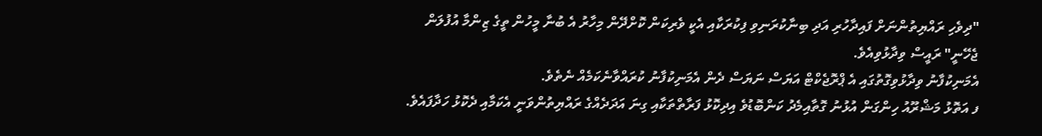"ދިވެހި ރައްޔިތުންނަށް ފައިދާހުރި އަދި ބިނާކުރަނިވި ފިކުރަކާއި އެކީ ވެރިކަން ކޮށްދޭން މިހާރު އެ ބުނާ މީހުން ތީގެ ޒިންމާ އުފުލަން ޖެހޭނީ" ރައީސް ވިދާޅުވިއެވެ.
އެމަނިކުފާނު ވިދާޅުވިގޮތުގައި އެ ޕްރޮޖެކްޓް އަޔަސް ނަޔަސް ދެން އެމަނިކުފާނު ކުރައްވާނެކަމެއް ނެތެވެ.
ފ އަތޮޅު މަޝްރޫއު ހިންގަން އުޅުނު ގޮތާއިމެދު ކަންބޮޑުވެ އިދިކޮޅު ފަރާތްތަކާއި ގިނަ އަދަދެއްގެ ރައްޔިތުންވަނީ އެކަމާއި ދެކޮޅު ހަދާފައެވެ.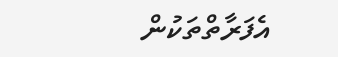އެފަރާތްތަކުން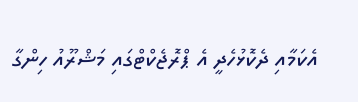އެކަމާއި ދެކޮޅުހެދީ އެ ޕްރޮޖެކްޓްގައި މަޝްރޫއު ހިންގާ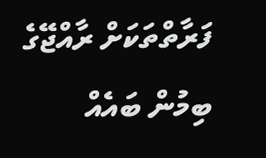ފަރާތްތަކަށް ރާއްޖޭގެ ބިމުން ބައެއް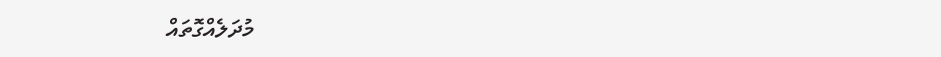މުދަލެއްގޮތައް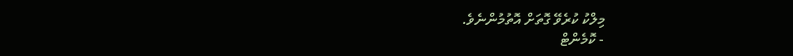މިލްކު ކުރެވޭ ގޮތަށް އޮތުމުންނެވެ.
- ކޮމެންޓް